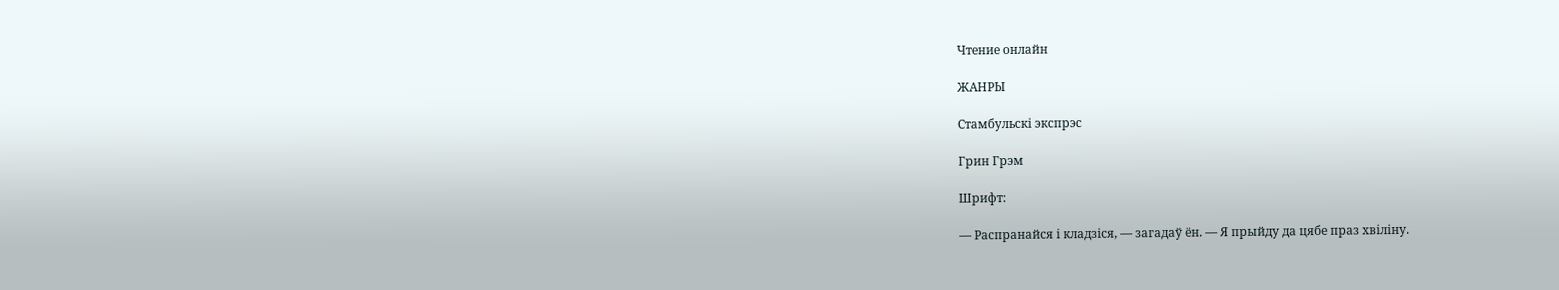Чтение онлайн

ЖАНРЫ

Стамбульскі экспрэс

Грин Грэм

Шрифт:

— Распранайся і кладзіся, — загадаў ён. — Я прыйду да цябе праз хвіліну.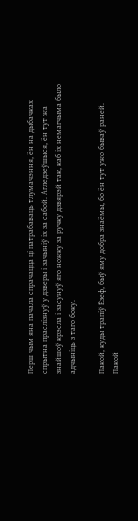Перш чым яна пачала спрачацца ці патрабаваць тлумачэння, ён на дыбачках спрытна праслізнуў у дзверы і зачыніў іх за сабой. Агледзеўшыся, ён тут жа знайшоў крэсла і засунуў яго ножку за ручку дзвярэй так, каб іх немагчыма было адчыніць з таго боку.

Пакой, куды трапіў Ёзеф, быў яму добра знаёмы, бо ён тут ужо бываў раней. Пакой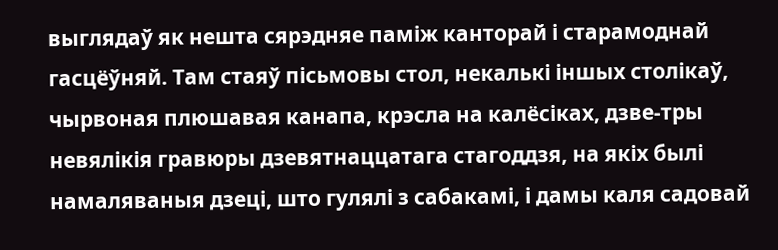выглядаў як нешта сярэдняе паміж канторай і старамоднай гасцёўняй. Там стаяў пісьмовы стол, некалькі іншых столікаў, чырвоная плюшавая канапа, крэсла на калёсіках, дзве-тры невялікія гравюры дзевятнаццатага стагоддзя, на якіх былі намаляваныя дзеці, што гулялі з сабакамі, і дамы каля садовай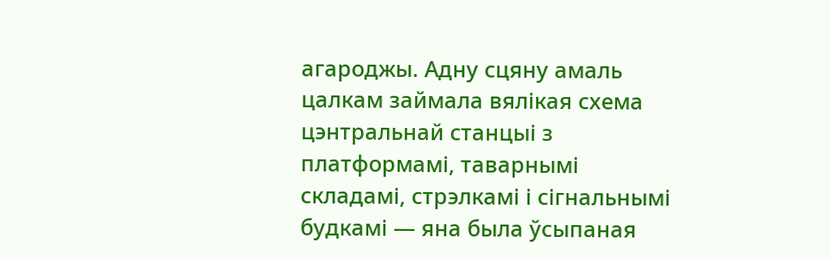агароджы. Адну сцяну амаль цалкам займала вялікая схема цэнтральнай станцыі з платформамі, таварнымі складамі, стрэлкамі і сігнальнымі будкамі — яна была ўсыпаная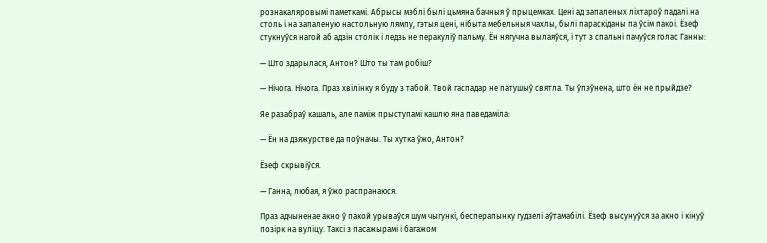рознакаляровымі паметкамі. Абрысы мэблі былі цьмяна бачныя ў прыцемках. Цені ад запаленых ліхтароў падалі на столь і на запаленую настольную лямпу, гэтыя цені, нібыта мебельныя чахлы, былі параскіданы па ўсім пакоі. Ёзеф стукнуўся нагой аб адзін столік і ледзь не перакуліў пальму. Ён нягучна вылаяўся, і тут з спальні пачуўся голас Ганны:

— Што здарылася, Антон? Што ты там робіш?

— Нічога. Нічога. Праз хвілінку я буду з табой. Твой гаспадар не патушыў святла. Ты ўпэўнена, што ён не прыйдзе?

Яе разабраў кашаль, але паміж прыступамі кашлю яна паведаміла:

— Ён на дзяжурстве да поўначы. Ты хутка ўжо, Антон?

Ёзеф скрывіўся.

— Ганна, любая, я ўжо распранаюся.

Праз адчыненае акно ў пакой урываўся шум чыгункі, бесперапынку гудзелі аўтамабілі. Ёзеф высунуўся за акно і кінуў позірк на вуліцу. Таксі з пасажырамі і багажом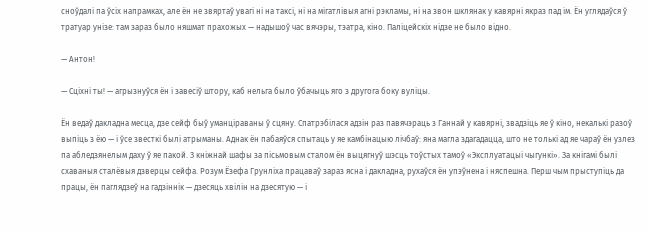сноўдалі па ўсіх напрамках, але ён не звяртаў увагі ні на таксі, ні на мігатлівыя агні рэкламы, ні на звон шклянак у кавярні якраз пад ім. Ён углядаўся ў тратуар унізе: там зараз было няшмат прахожых — надышоў час вячэры, тэатра, кіно. Паліцейскіх нідзе не было відно.

— Антон!

— Сціхні ты! — агрызнуўся ён і завесіў штору, каб нельга было ўбачыць яго з другога боку вуліцы.

Ён ведаў дакладна месца, дзе сейф быў уманціраваны ў сцяну. Спатрэбілася адзін раз павячэраць з Ганнай у кавярні, звадзіць яе ў кіно, некалькі разоў выпіць з ёю — і ўсе звесткі былі атрыманы. Аднак ён пабаяўся спытаць у яе камбінацыю лічбаў: яна магла здагадацца, што не толькі ад яе чараў ён узлез па абледзянелым даху ў яе пакой. З кніжнай шафы за пісьмовым сталом ён выцягнуў шэсць тоўстых тамоў «Эксплуатацыі чыгункі». За кнігамі былі схаваныя сталёвыя дзверцы сейфа. Розум Ёзефа Грунліха працаваў зараз ясна і дакладна, рухаўся ён упэўнена і няспешна. Перш чым прыступіць да працы, ён паглядзеў на гадзіннік — дзесяць хвілін на дзесятую — і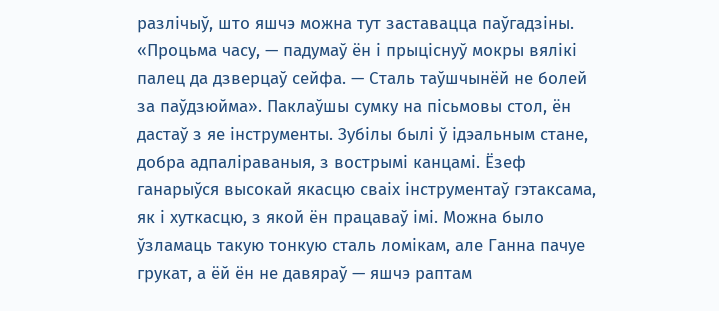разлічыў, што яшчэ можна тут заставацца паўгадзіны. «Процьма часу, — падумаў ён і прыціснуў мокры вялікі палец да дзверцаў сейфа. — Сталь таўшчынёй не болей за паўдзюйма». Паклаўшы сумку на пісьмовы стол, ён дастаў з яе інструменты. Зубілы былі ў ідэальным стане, добра адпаліраваныя, з вострымі канцамі. Ёзеф ганарыўся высокай якасцю сваіх інструментаў гэтаксама, як і хуткасцю, з якой ён працаваў імі. Можна было ўзламаць такую тонкую сталь ломікам, але Ганна пачуе грукат, а ёй ён не давяраў — яшчэ раптам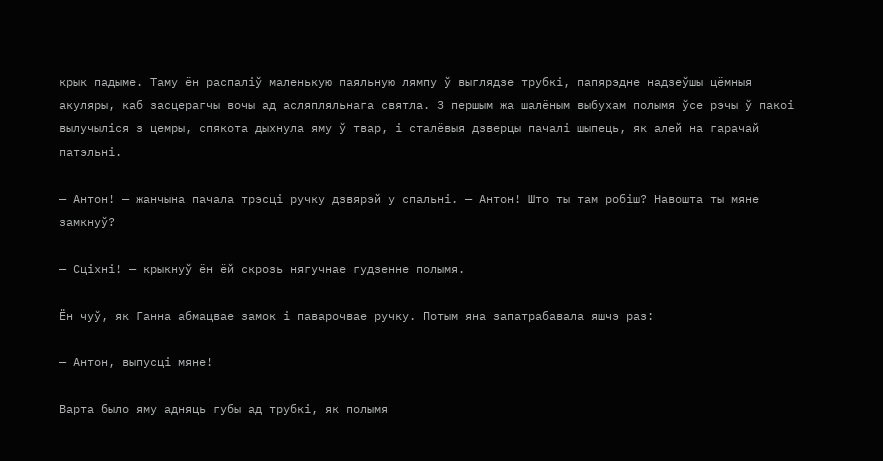крык падыме. Таму ён распаліў маленькую паяльную лямпу ў выглядзе трубкі, папярэдне надзеўшы цёмныя акуляры, каб засцерагчы вочы ад асляпляльнага святла. З першым жа шалёным выбухам полымя ўсе рэчы ў пакоі вылучыліся з цемры, спякота дыхнула яму ў твар, і сталёвыя дзверцы пачалі шыпець, як алей на гарачай патэльні.

— Антон! — жанчына пачала трэсці ручку дзвярэй у спальні. — Антон! Што ты там робіш? Навошта ты мяне замкнуў?

— Сціхні! — крыкнуў ён ёй скрозь нягучнае гудзенне полымя.

Ён чуў, як Ганна абмацвае замок і паварочвае ручку. Потым яна запатрабавала яшчэ раз:

— Антон, выпусці мяне!

Варта было яму адняць губы ад трубкі, як полымя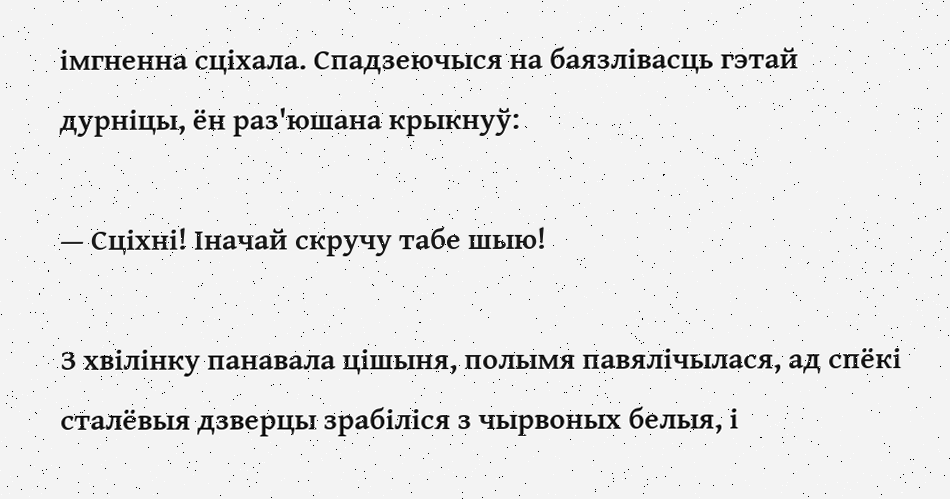імгненна сціхала. Спадзеючыся на баязлівасць гэтай дурніцы, ён раз'юшана крыкнуў:

— Сціхні! Іначай скручу табе шыю!

З хвілінку панавала цішыня, полымя павялічылася, ад спёкі сталёвыя дзверцы зрабіліся з чырвоных белыя, і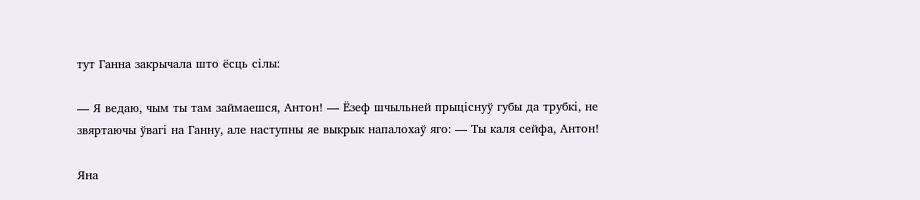тут Ганна закрычала што ёсць сілы:

— Я ведаю, чым ты там займаешся, Антон! — Ёзеф шчыльней прыціснуў губы да трубкі, не звяртаючы ўвагі на Ганну, але наступны яе выкрык напалохаў яго: — Ты каля сейфа, Антон!

Яна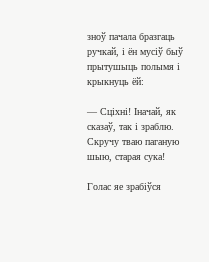зноў пачала бразгаць ручкай, і ён мусіў быў прытушыць полымя і крыкнуць ёй:

— Сціхні! Іначай, як сказаў, так і зраблю. Скручу тваю паганую шыю, старая сука!

Голас яе зрабіўся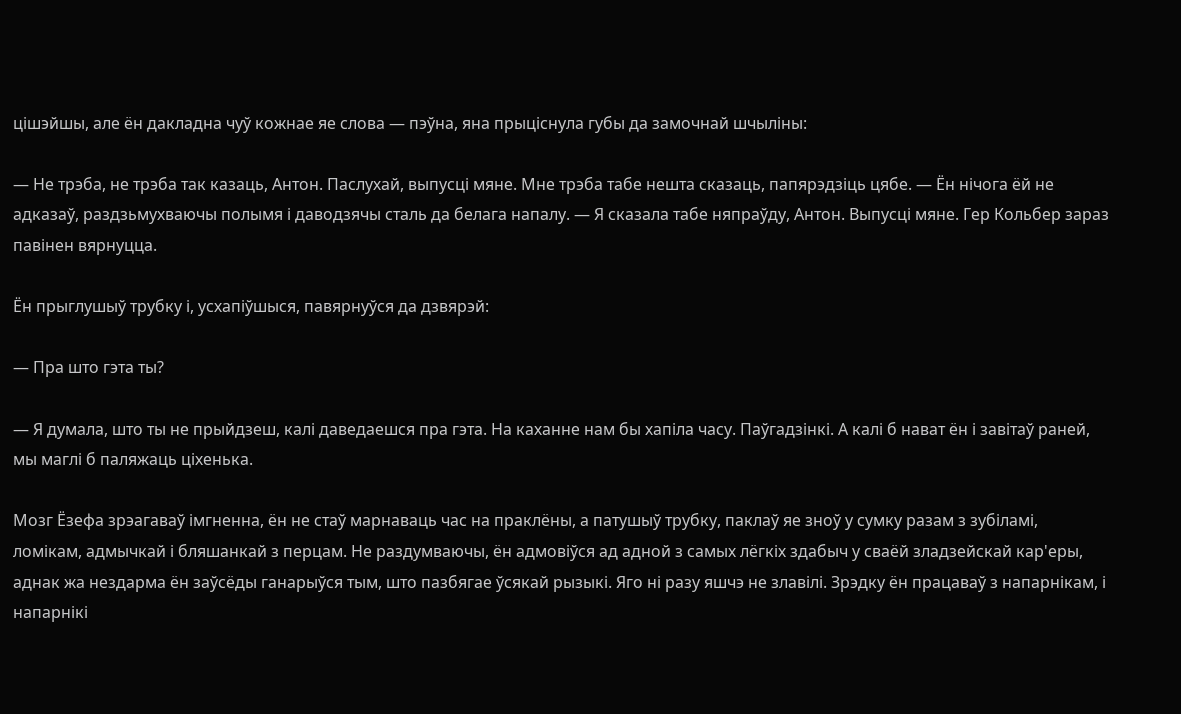цішэйшы, але ён дакладна чуў кожнае яе слова — пэўна, яна прыціснула губы да замочнай шчыліны:

— Не трэба, не трэба так казаць, Антон. Паслухай, выпусці мяне. Мне трэба табе нешта сказаць, папярэдзіць цябе. — Ён нічога ёй не адказаў, раздзьмухваючы полымя і даводзячы сталь да белага напалу. — Я сказала табе няпраўду, Антон. Выпусці мяне. Гер Кольбер зараз павінен вярнуцца.

Ён прыглушыў трубку і, усхапіўшыся, павярнуўся да дзвярэй:

— Пра што гэта ты?

— Я думала, што ты не прыйдзеш, калі даведаешся пра гэта. На каханне нам бы хапіла часу. Паўгадзінкі. А калі б нават ён і завітаў раней, мы маглі б паляжаць ціхенька.

Мозг Ёзефа зрэагаваў імгненна, ён не стаў марнаваць час на праклёны, а патушыў трубку, паклаў яе зноў у сумку разам з зубіламі, ломікам, адмычкай і бляшанкай з перцам. Не раздумваючы, ён адмовіўся ад адной з самых лёгкіх здабыч у сваёй зладзейскай кар'еры, аднак жа нездарма ён заўсёды ганарыўся тым, што пазбягае ўсякай рызыкі. Яго ні разу яшчэ не злавілі. Зрэдку ён працаваў з напарнікам, і напарнікі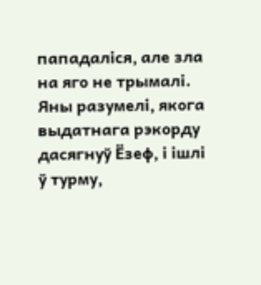пападаліся, але зла на яго не трымалі. Яны разумелі, якога выдатнага рэкорду дасягнуў Ёзеф, і ішлі ў турму,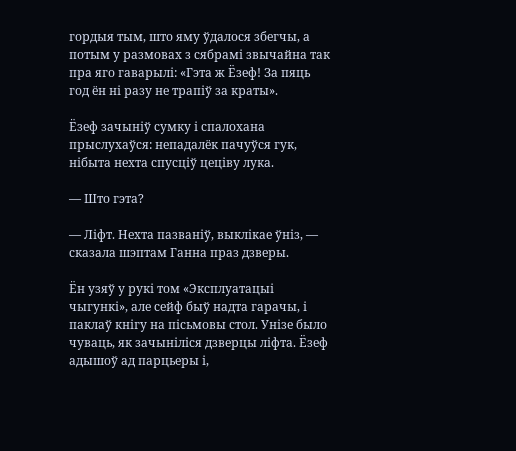гордыя тым, што яму ўдалося збегчы, а потым у размовах з сябрамі звычайна так пра яго гаварылі: «Гэта ж Ёзеф! За пяць год ён ні разу не трапіў за краты».

Ёзеф зачыніў сумку і спалохана прыслухаўся: непадалёк пачуўся гук, нібыта нехта спусціў цеціву лука.

— Што гэта?

— Ліфт. Нехта пазваніў, выклікае ўніз, — сказала шэптам Ганна праз дзверы.

Ён узяў у рукі том «Эксплуатацыі чыгункі», але сейф быў надта гарачы, і паклаў кнігу на пісьмовы стол. Унізе было чуваць, як зачыніліся дзверцы ліфта. Ёзеф адышоў ад парцьеры і,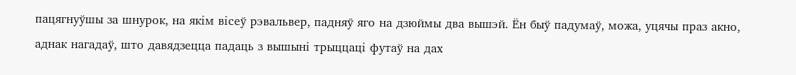пацягнуўшы за шнурок, на якім вісеў рэвальвер, падняў яго на дзюймы два вышэй. Ён быў падумаў, можа, уцячы праз акно, аднак нагадаў, што давядзецца падаць з вышыні трыццаці футаў на дах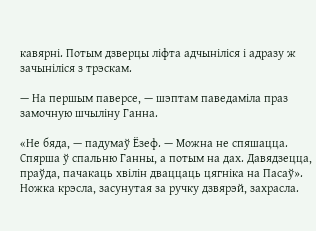кавярні. Потым дзверцы ліфта адчыніліся і адразу ж зачыніліся з трэскам.

— На першым паверсе, — шэптам паведаміла праз замочную шчыліну Ганна.

«Не бяда, — падумаў Ёзеф. — Можна не спяшацца. Спярша ў спальню Ганны, а потым на дах. Давядзецца, праўда, пачакаць хвілін дваццаць цягніка на Пасаў». Ножка крэсла, засунутая за ручку дзвярэй, захрасла.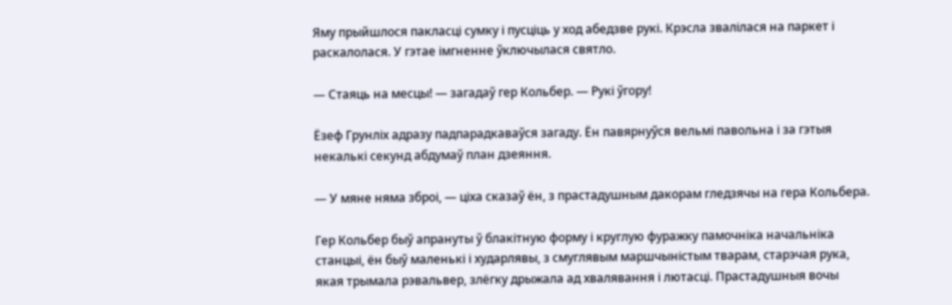Яму прыйшлося пакласці сумку і пусціць у ход абедзве рукі. Крэсла звалілася на паркет і раскалолася. У гэтае імгненне ўключылася святло.

— Стаяць на месцы! — загадаў гер Кольбер. — Рукі ўгору!

Ёзеф Грунліх адразу падпарадкаваўся загаду. Ён павярнуўся вельмі павольна і за гэтыя некалькі секунд абдумаў план дзеяння.

— У мяне няма зброі, — ціха сказаў ён, з прастадушным дакорам гледзячы на гера Кольбера.

Гер Кольбер быў апрануты ў блакітную форму і круглую фуражку памочніка начальніка станцыі, ён быў маленькі і хударлявы, з смуглявым маршчыністым тварам, старэчая рука, якая трымала рэвальвер, злёгку дрыжала ад хвалявання і лютасці. Прастадушныя вочы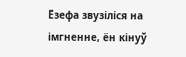Ёзефа звузіліся на імгненне, ён кінуў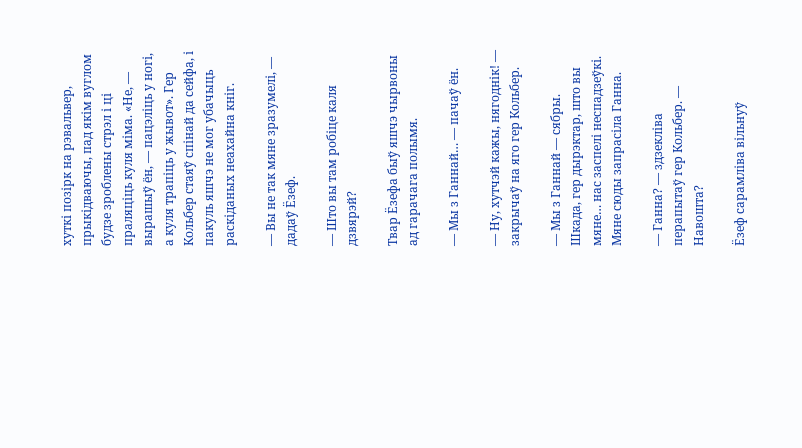хуткі позірк на рэвальвер, прыкідваючы, пад якім вуглом будзе зроблены стрэл і ці праляціць куля міма. «Не, — вырашыў ён, — пацэліць у ногі, а куля трапіць у жывот». Гер Кольбер стаяў спінай да сейфа, і пакуль яшчэ не мог убачыць раскіданых неахайна кніг.

— Вы не так мяне зразумелі, — дадаў Ёзеф.

— Што вы там робіце каля дзвярэй?

Твар Ёзефа быў яшчэ чырвоны ад гарачага полымя.

— Мы з Ганнай… — пачаў ён.

— Ну, хутчэй кажы, нягоднік! — закрычаў на яго гер Кольбер.

— Мы з Ганнай — сябры. Шкада, гер дырэктар, што вы мяне… нас заспелі неспадзеўкі. Мяне сюды запрасіла Ганна.

— Ганна? — здзекліва перапытаў гер Кольбер. — Навошта?

Ёзеф сарамліва вільнуў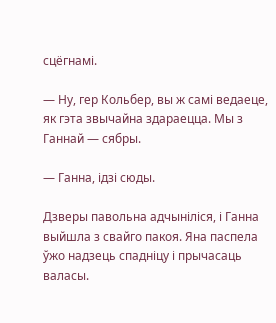сцёгнамі.

— Ну, гер Кольбер, вы ж самі ведаеце, як гэта звычайна здараецца. Мы з Ганнай — сябры.

— Ганна, ідзі сюды.

Дзверы павольна адчыніліся, і Ганна выйшла з свайго пакоя. Яна паспела ўжо надзець спадніцу і прычасаць валасы.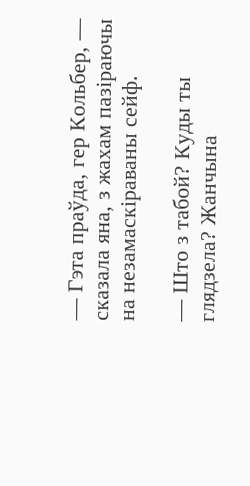— Гэта праўда, гер Кольбер, — сказала яна, з жахам пазіраючы на незамаскіраваны сейф.

— Што з табой? Куды ты глядзела? Жанчына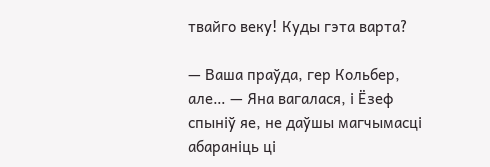твайго веку! Куды гэта варта?

— Ваша праўда, гер Кольбер, але… — Яна вагалася, і Ёзеф спыніў яе, не даўшы магчымасці абараніць ці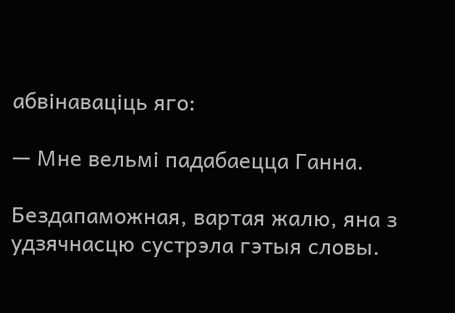абвінаваціць яго:

— Мне вельмі падабаецца Ганна.

Бездапаможная, вартая жалю, яна з удзячнасцю сустрэла гэтыя словы.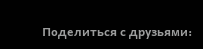Поделиться с друзьями: